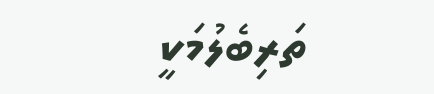ތަރިބެލުމަކީ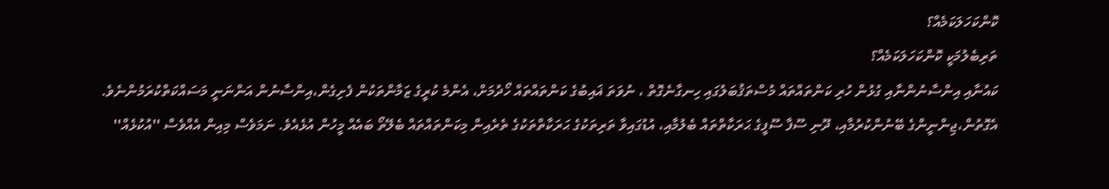ކޮންކަހަލަކަމެއް؟
ތަރިބެލުމަކީ ކޮންކަހަލަކަމެއް؟
ކައުނާއި އިންސާނުންނާއި ގުޅުން ހުރި ކަންތައްތައް މުސްތަޤުބަލުގައި ހިނގާނެގޮތް ، ނުވަތަ ޣައިބުގެ ކަންތައްތައް ހޯދުމަށް، އެންމެ ކުރީގެ ޒަމާންތަކުން ފެށިގެން،އިންސާނުން އަންނަނީ މަސައްކަތްކުރަމުންނެވެ.
އެގޮތުން،ޖިންނީންގެ ބޭނުންކުރުމާއި، ދޫނި ސޫފާ ސޫފީގެ ޙަރަކާތްތައް ބެލުމާއި، އުޑުގައިވާ ތަރިތަކުގެ ޙަރަކާތްތަކުގެ ތެރެއިން މިކަންތައްތައް ބެލޭތޯ ބައެއް މީހުން އުޅެއެވެ. ނަމަވެސް މިއިން އެއްވެސް ''އުކުޅެއް''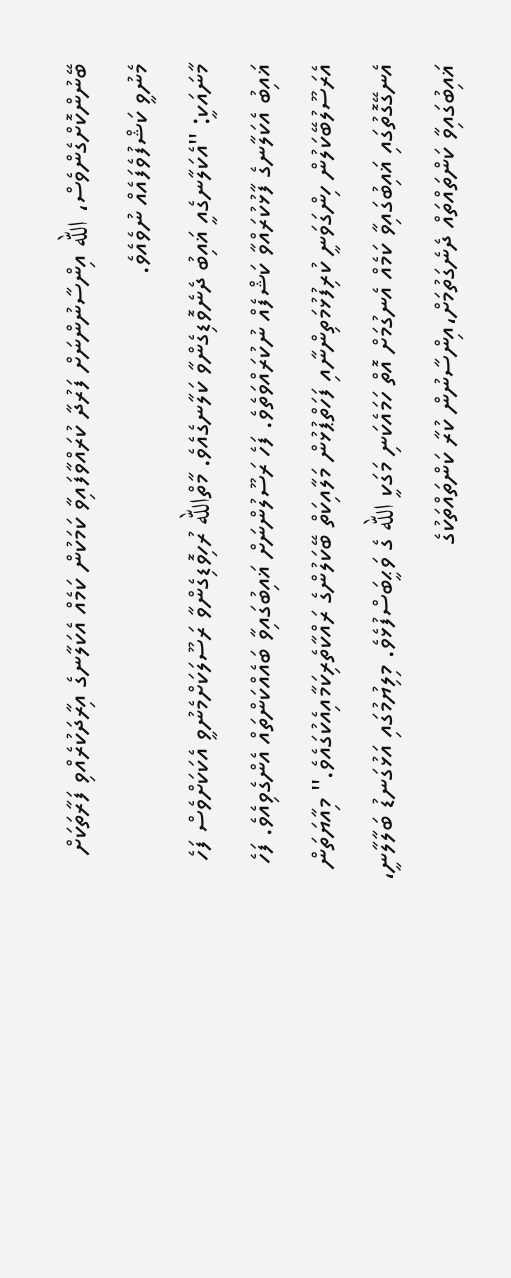ބޭނުންކޮށްގެންވެސް، الله އިންސާނުންނަށް ފަރުދާ ކުރައްވާފައިވާ ކަމަކުން ކަމެއް އެކަލާނގެ އިރާދަކުރެއްވި ފަރާތަކަށް މެނުވީ ކަޝްފުވެފައެއް ނުވެއެވެ.
މާނައަކީ: ''އެކަލާނގެއީ ޣައިބު ދެނެވޮޑިގެންވާ ކަލާނގެއެވެ. މާތްالله ރުހިވޮޑިގެންވާ ރަސޫލަކަށްމެނުވީ އެކަކަށްވެސް ފަހެ ޣައިބު އެކަލާނގެ ފާޅުކުރައްވާ ކަޝްފެއް ނުކުރައްވަތެވެ. ފަހެ ރަސޫލުންނަށް ޣައިބުގައިވާ ބައެއްކަންތައް އެންގެވިއެވެ. ފަހެ އެރަސޫލުބޭކަލުން ހިންގަވަނީ ކުރިފުޅުމަތިންނާއި ފަހަތްޕުޅުން މަލާއިކަތް ބޭކަލުންގެ ރައްކާތެރިކަމާއިއެކުގައެވެ.'' މިއާޔަތަން އެނގޭގޮތުގައި ޣައިބުގައިވާ ކަމެއް އެނގުމަށް އޮތް ހަމައެކަނި މަގަކީ الله ގެ ވަޙީބަސްފުޅެވެ. މިލިޔުމުގައި އަޅުގަނޑު ބަލާލާނީ، ޣައިބުގައިވާ ކަންތައްތައް ދެނެގަތުމަށް،އިންސާނުން ކުރާ ކަންތައްތަކުގެ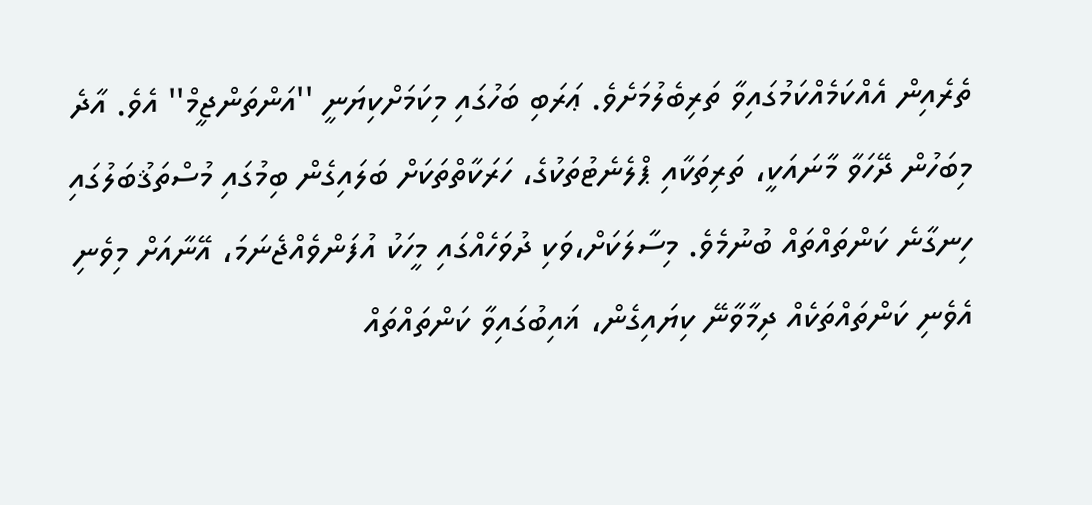ތެރެއިން އެއްކަމެއްކަމުގައިވާ ތަރިބެލުމަށެވެ. ޢަރަބި ބަހުގައި މިކަމަށްކިޔަނީ ''އަންތަންޖީމް'' އެވެ. އާދެ މިބަހުން ދޭހަވާ މާނައަކީ، ތަރިތަކާއި ޕްލެނެޓުތަކުގެ، ހަރަކާތްތަކަށް ބަލައިގެން ބިމުގައި މުސްތަޤުބަލުގައި ހިނގާނެ ކަންތައްތައް ބުނުމެވެ. މިސާލަކަށް،ވަކި ދުވަހެއްގައި މީހަކު އުފަންވެއްޖެނަމަ، އޭނާއަށް މިވެނި އެވެނި ކަންތައްތަކެއް ދިމާވާނޭ ކިޔައިގެން، ޣައިބުގައިވާ ކަންތައްތައް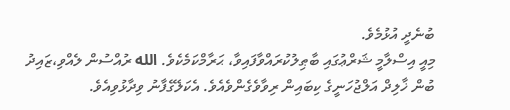ބުނެދީ އުޅުމެވެ.
މިއީ އިސްލާމީ ޝަރްޢުގައި ބާޠިލުކުރައްވާފައިވާ، ޙަރާމްކަމެކެވެ. الله ރުއްސުން ލެއްވި،ޒައިދު ބުން ޚާލިދް އަލްޖުހަނީގެ ކިބައިން ރިވާވެގެންވެއެވެ. އެކަލޭގެފާނު ވިދާޅުވިއެވެ.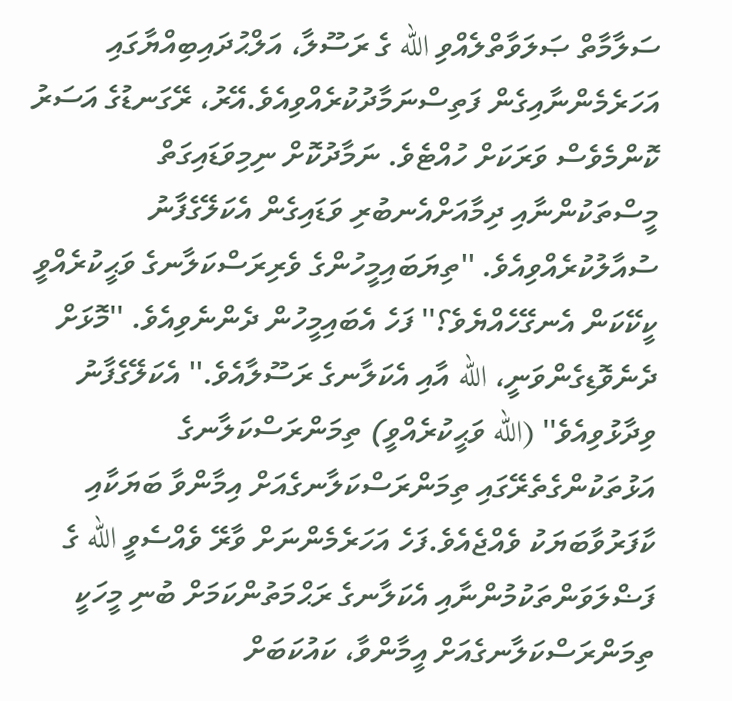ސަލާމާތް ޞަލަވާތްލެއްވި الله ގެ ރަސޫލާ، އަލްޙުދައިބިއްޔާގައި އަހަރެމެންނާއިގެން ފަތިސްނަމާދުކުރެއްވިއެވެ.އޭރު، ރޭގަނޑުގެ އަސަރު ކޮންމެވެސް ވަރަކަށް ހުއްޓެވެ. ނަމާދުކޮށް ނިމިވަޑައިގަތް މީސްތަކުންނާއި ދިމާއަށްއެނބުރި ވަޑައިގެން އެކަލޭގެފާނު ސުއާލުކުރެއްވިއެވެ. ''ތިޔަބައިމީހުންގެ ވެރިރަސްކަލާނގެ ވަޙީކުރެއްވީ ކީކޭކަން އެނގޭހެއްޔެވެ؟'' ފަހެ އެބައިމީހުން ދެންނެވިއެވެ. ''މޮޅަށް ދެނެވޮޑިގެންވަނީ، الله އާއި އެކަލާނގެ ރަސޫލާއެވެ.'' އެކަލޭގެފާނު ވިދާޅުވިއެވެ'' (الله ވަޙީކުރެއްވީ) ތިމަންރަސްކަލާނގެ އަޅުތަކުންގެތެރޭގައި ތިމަންރަސްކަލާނގެއަށް އިމާންވާ ބަޔަކާއި ކާފަރުވާބަޔަކު ވެއްޖެއެވެ.ފަހެ އަހަރެމެންނަށް ވާރޭ ވެއްސެވީ الله ގެ ފަޟްލަވަންތަކުމުންނާއި އެކަލާނގެ ރަޙްމަތުންކަމަށް ބުނި މީހަކީ ތިމަންރަސްކަލާނގެއަށް އީމާންވާ، ކައުކަބަށް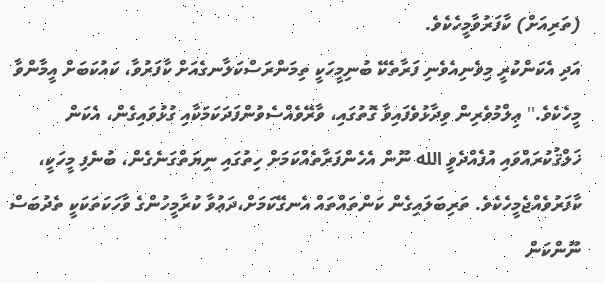(ތަރިއަށް) ކާފަރުވާމީހެކެވެ.
އަދި އެކަންކުރީ މިވެނިއެވެނި ފަރާތެކޭ ބުނިމީހަކީ ތިމަންރަސްކަލާނގެއަށް ކާފަރުވާ، ކައުކަބަށް އީމާންވާ މީހެކެވެ.'' ޢިލްމުވެރިން ވިދާޅުވެފައިވާ ގޮތުގައި، ވާރޭވެއްސެވުންފަދަކަމަކާއި ގުޅުވައިގެން، އެކަން ޚަލްޤުކުރައްވައި އުފެއްދެވީ الله ނޫން އެހެންފަރާތެއްކަމަށް ހިތުގައި ނިޔަތްގަނެގެން، ބުނެފި މީހަކީ، ކާފަރުވެއްޖެމީހެކެވެ. ތަރިބަލައިގެން ކަންތައްތައް އެނގޭކަމަށް،ދަޢުވާ ކުރާމީހުންގެ ވާހަކަތަކަކީ ތެދުބަސް ނޫންކަން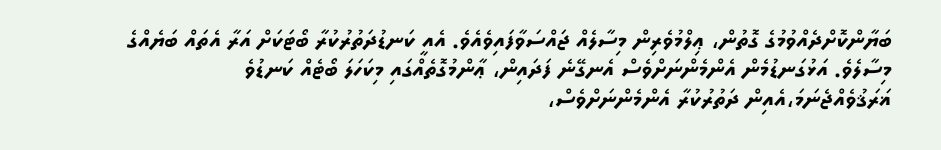ބަޔާންކޮށްދެއްވުމުގެ ގޮތުން، ޢިލްމުވެރިން މިސާލެއް ޖައްސަވާފައިވެއެވެ. އެއީ ކަނޑުދަތުރުކުރާ ބޯޓަކަށް އަރާ އެތައް ބަޔެއްގެ މިސާލެވެ. އަޅުގަނޑުމެން އެންމެންނަށްވެސް އެނގޭނެ ފަދައިން، ޢާންމުގޮތެއްގައި މިކަހަލަ ބޯޓެއް ކަނޑުވެ ޣަރަޤުވެއްޖެނަމަ،އެއިން ދަތުރުކުރާ އެންމެންނަށްވެސް،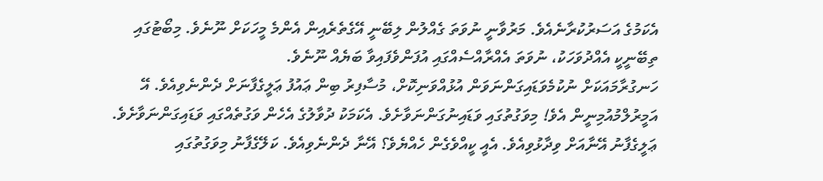އެކަމުގެ އަސަރުކުރާނެއެވެ. މަރުވާނީ ނުވަތަ ގެއްލުން ލިބޭނީ އޭގެތެރެއިން އެންމެ މީހަކަށް ނޫނެވެ. މިބޯޓުގައި ތިބޭނީކީ އެއްދުވަހަކު، ނުވަތަ އެއްރާއްސެއްގައި އުފަންވެފައިވާ ބަޔެއް ނޫނެވެ.
ހަނގުރާމައަކަށް ނުކުމެވަޑައިގަންނަވަން އުޅުއްވަނިކޮށް، މުސާފިރު ބިން ޢައުފު ޢަލީގެފާނަށް ދެންނެވިއެވެ. އޭ އަމީރުލްމުއުމިނީން އެވެ! މިވަގުތުގައި ވަޑައިނުގަންނަވާށެވެ. އެކަމަކު ދުވާލުގެ އެހެން ވަގުތެއްގައި ވަޑައިގަންނަވާށެވެ. ޢަލީގެފާނު އޭނާއަށް ވިދާޅުވިއެވެ. އެއީ ކީއްވެގެން ހެއްޔެވެ؟ އޭނާ ދެންނެވިއެވެ. ކަލޭގެފާނު މިވަގުތުގައި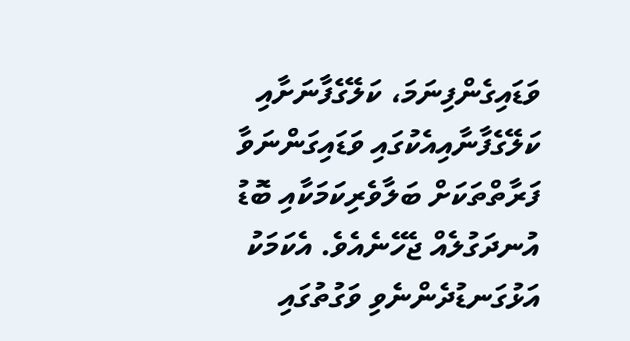ވަޑައިގެންފިނަމަ، ކަލޭގެފާނަށާއި ކަލޭގެފާނާއިއެކުގައި ވަޑައިގަންނަވާ ފަރާތްތަކަށް ބަލާވެރިކަމަކާއި ބޮޑު އުނދަގުލެއް ޖެހޭނެއެވެ. އެކަމަކު އަޅުގަނޑުދެންނެވި ވަގުތުގައި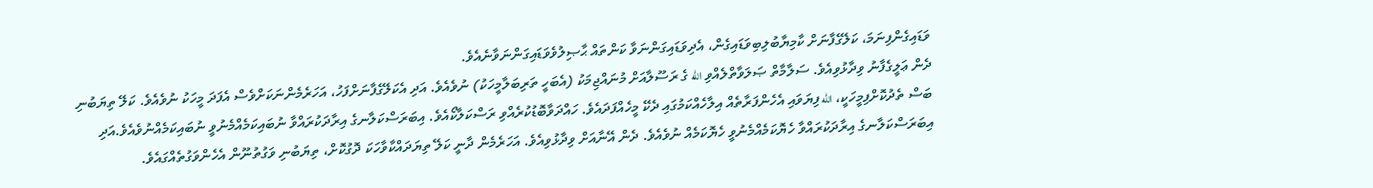ވަޑައިގެންފިނަމަ، ކަލޭގެފާނަށް ކާމިޔާބުލިބިވަޑައިގެން، އެދިވަޑައިގަންނަވާ ކަންތައް ޙާޞިލުވެވަޑައިގަންނަވާނެއެވެ.
ދެން ޢަލީގެފާނު ވިދާޅުވިއެވެ. ސަލާމާތް ޞަލަވާތްލެއްވި الله ގެ ރަސޫލާއަށް މުނައްޖިމަކު (އެބަހީ ތަރިބަލާމީހަކު) ނުވެއެވެ. އަދި އެކަލޭގެފާނަށްފަހު، އަހަރެމެންނަކަށްވެސް އެފަދަ މީހަކު ނުވެއެވެ. ކަލޭ ތިޔަބުނި ބަސް ތެދުކޮށްފިމީހަކީ، الله ފިޔަވައި އެހެންފަރާތެއް އިލާހެއްކަމުގައި ދެކޭ މީހެއްފަދައެވެ. ހައްދަވާބޮޑުކުރެއްވި ރަސްކަލާކޯއެވެ. އިބަރަސްކަލާނގެ އިރާދަކުރައްވާ ނުބައިކަމެއްމެނުވީ ނުބައިކަމެއްނުވެއެވެ.އަދި އިބަރަސްކަލާނގެ އިރާދަކުރައްވާ ހެޔޮކަމެއްމެނުވީ ހެޔޮކަމެއް ނުވެއެވެ. ދެން އޭނާއަށް ވިދާޅުވިއެވެ. އަހަރެމެން ދާނީ ކަލޭ ތިޔަދައްކާވާހަކަ ދޮގުކޮށް، ތިޔަބުނި ވަގުތުނޫން އެހެންވަގުތެއްގައެވެ.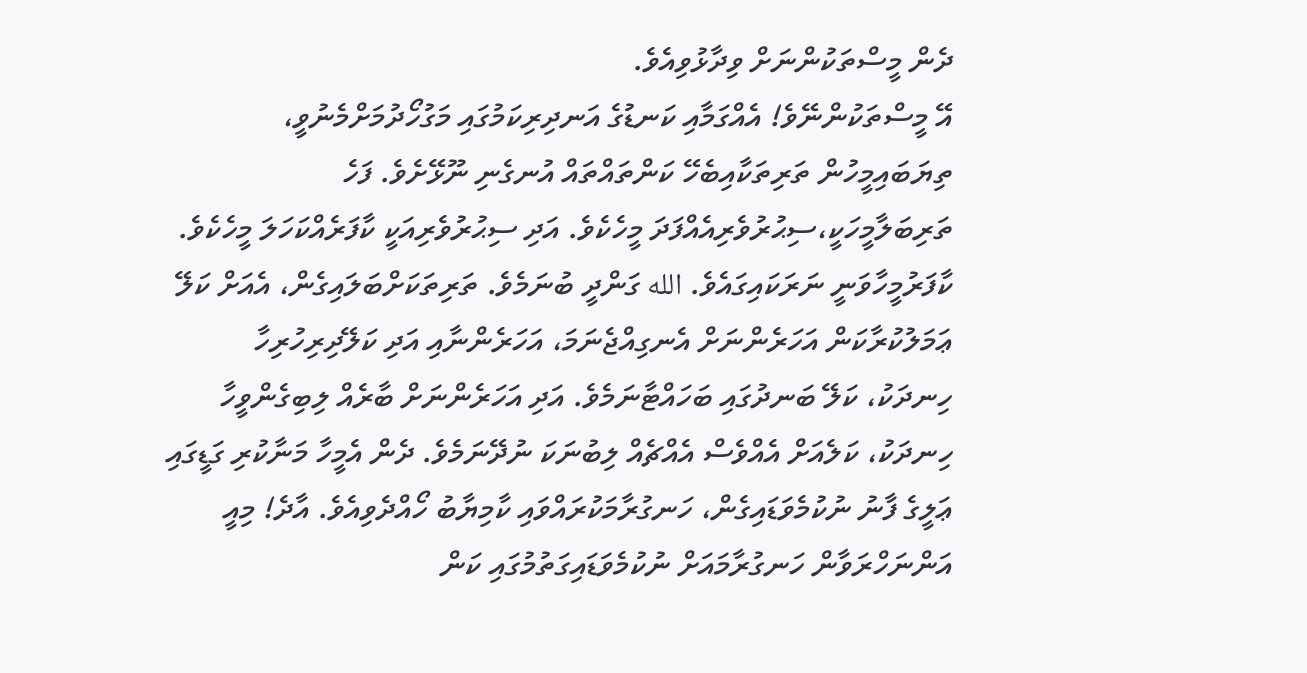ދެން މީސްތަކުންނަށް ވިދާޅުވިއެވެ.
އޭ މީސްތަކުންނޭވެ! އެއްގަމާއި ކަނޑުގެ އަނދިރިކަމުގައި މަގުހޯދުމަށްމެނުވީ، ތިޔަބައިމީހުން ތަރިތަކާއިބެހޭ ކަންތައްތައް އުނގެނި ނޫޅޭށެވެ. ފަހެ ތަރިބަލާމީހަކީ،ސިޙުރުވެރިއެއްފަދަ މީހެކެވެ. އަދި ސިޙުރުވެރިއަކީ ކާފަރެއްކަހަލަ މީހެކެވެ. ކާފަރުމީހާވަނީ ނަރަކައިގައެވެ. الله ގަންދީ ބުނަމެވެ. ތަރިތަކަށްބަލައިގެން، އެއަށް ކަލޭ ޢަމަލުކުރާކަން އަހަރެންނަށް އެނގިއްޖެނަމަ، އަހަރެންނާއި އަދި ކަލޭދިރިހުރިހާ ހިނދަކު، ކަލޭ ބަނދުގައި ބަހައްޓާނަމެވެ. އަދި އަހަރެންނަށް ބާރެއް ލިބިގެންވީހާ ހިނދަކު، ކަލެއަށް އެއްވެސް އެއްޗެއް ލިބުނަކަ ނުދޭނަމެވެ. ދެން އެމީހާ މަނާކުރި ގަޑީގައި ޢަލީގެ ފާނު ނުކުމެވަޑައިގެން، ހަނގުރާމަކުރައްވައި ކާމިޔާބު ހޯއްދެވިއެވެ. އާދެ! މިއީ އަންނަހްރަވާން ހަނގުރާމައަށް ނުކުމެވަޑައިގަތުމުގައި ކަން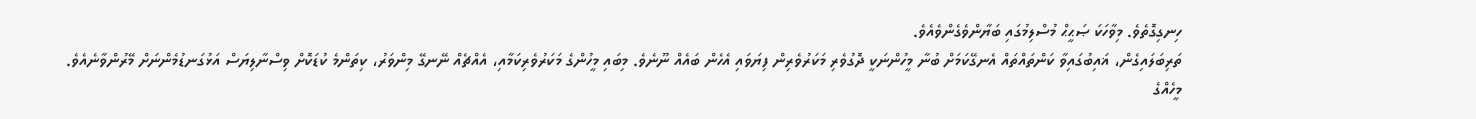ހިނގިގޮތެވެ. މިވާހަކަ ޞަޙީޙް މުސްލިމުގައި ބަޔާންވެގެންވެއެވެ.
ތަރިބަލައިގެން، ޣައިބުގައިވާ ކަންތައްތައް އެނގޭކަމަށް ބުނާ މީހުންނަކީ ދޮގުވެރި މަކަރުވެރިން ފިޔަވައި އެހެން ބައެއް ނޫނެވެ. މިބައި މީހުންގެ މަކަރުވެރިކަމާއި، އެއްޗެއް ނޭނގޭ މިންވަރު، ކިތަންމެ ކުޑަކޮށް ވިސްނާލިޔަސް އަޅުގަނޑުމެންނަށް މޭރުންވާނެއެވެ. މީހެއްގެ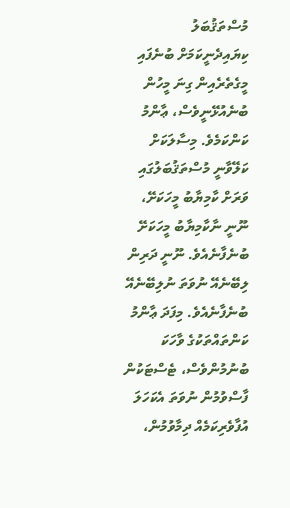މުސްތަޤުބަލު ކިޔައިދެނީކަމަށް ބުނެފައި މީގެތެރެއިން ގިނަ މީހުން ބުނެއުޅޭނީވެސް، ޢާންމު ކަންކަމެވެ. މިސާލަކަށް ކަލޭވާނީ މުސްތަޤުބަލުގައި ވަރަށް ކާމިޔާބު މީހަކަށޭ، ނޫނީ ނާކާމިޔާބު މީހަކަށޭ ބުނެފާނެއެވެ. ނޫނީ ދަރިން ލިބޭނެއޭ ނުވަތަ ނުލިބޭނެއޭ ބުނެފާނެއެވެ. މިފަދަ ޢާންމު ކަންތައްތަކުގެ ވާހަކަ ބުނުމުންވެސް، ޓެސްޓަކުން ފާސްވުމުން ނުވަތަ އެކަހަލަ އުފާވެރިކަމެއް ދިމާވުމުން،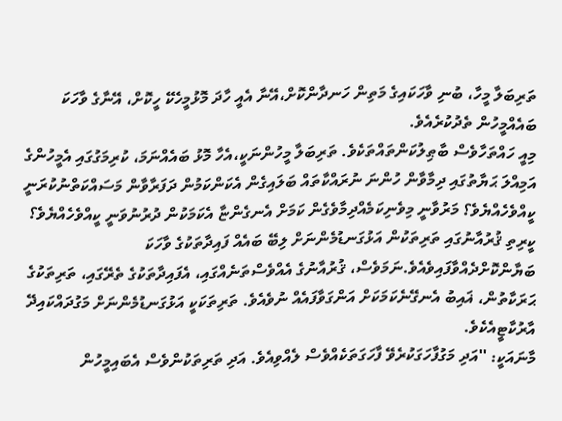ތަރިބަލާ މީހާ، ބުނި ވާހަކައިގެ މަތިން ހަނދާންކޮށް،އޭނާ އެއީ ހާދަ މޮޅުމީހެކޭ ހީކޮށް، އޭނާގެ ވާހަކަ ބައެއްމީހުން ތެދުކުރެއެވެ.
މިއީ ހައްތަހާވެސް ބާޠިލުކަންތައްތަކެވެ. ތަރިބަލާ މީހުންނަކީ،އެހާ މޮޅު ބައެއްނަމަ، ކުރިމަގުގައި އެމީހުންގެ އަމިއްލަ ޙަޔާތުގައި ދިމާވާން ހުންނަ ނުރައްކާތައް ބަލައިގެން އެކަންކަމުން ދަފަރާވާން މަސައްކަތްނުކުރަނީ ކީއްވެހެއްޔެވެ؟ މަރުވާނީ މިވެނިކަމެއްދިމާވެގެން ކަމަށް އެނގެންޏާ އެކަމަކުން ދުރުނުވަނީ ކީއްވެހެއްޔެވެ؟ ކީރިތި ޤުރުއާނުގައި ތަރިތަކުން އަޅުގަނޑުމެންނަށް ލިބޭ ބައެއް ފައިދާތަކުގެ ވާހަކަ ބަޔާންކޮށްދެއްވާފައިވެއެވެ.ނަމަވެސް، ޤުރުއާނުގެ އެއްވެސްތަނެއްގައި، އެފައިދާތަކުގެ ތެރޭގައި، ތަރިތަކުގެ ޙަރަކާތުން، ޣައިބު އެނގޭނެކަމަކަށް އަންގަވާފައެއް ނުވެއެވެ. ތަރިތަކަކީ އަޅުގަނޑުމެންނަށް މަގުދައްކައިދޭ އާރުކާޓީއެކެވެ.
މާނައަކީ: ''އަދި މަގުފާހަގަކުރެވޭ ފާހަގަތަކެއްވެސް ލެއްވިއެވެ. އަދި ތަރިތަކުންވެސް އެބައިމީހުން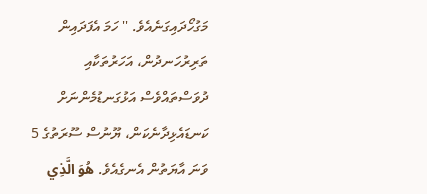މަގުހޯދައިގަނެއެވެ. '' ހަމަ އެފަދައިން ތަރިރުހަނދުން، އަހަރުތަކާއި ދުވަސްތައްވެސް އަޅުގަނޑުމެންނަށް ކަނޑައެޅިދާނެކަން، ޔޫނުސް ސޫރަތުގެ 5 ވަނަ އާޔަތުން އެނގެއެވެ. هُوَ الَّذِي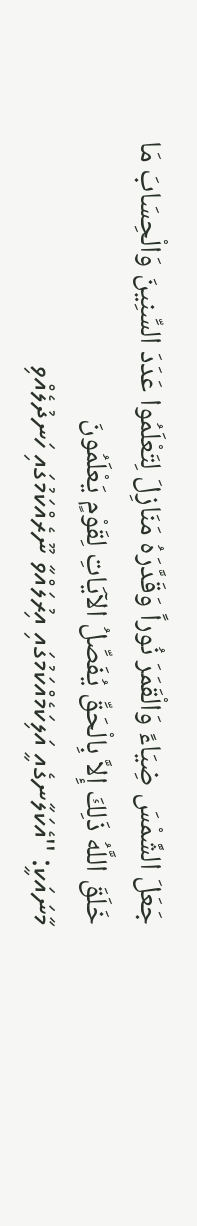جَعَلَ الشَّمْسَ ضِيَاءً وَالْقَمَرَ نُوراً وَقَدَّرَهُ مَنَازِلَ لِتَعْلَمُوا عَدَدَ السِّنِينَ وَالْحِسَابَ مَا خَلَقَ اللَّهُ ذَلِكَ إِلاَّ بِالْحَقِّ يُفَصِّلُ الآيَاتِ لِقَوْمٍ يَعْلَمُونَ
މާނައަކީ: ''އެކަލާނގެއީ އަލިކަމެއްކަމުގައި އިރުލައްވާ ނޫރެއްކަމުގައި ހަނދުލެއްވި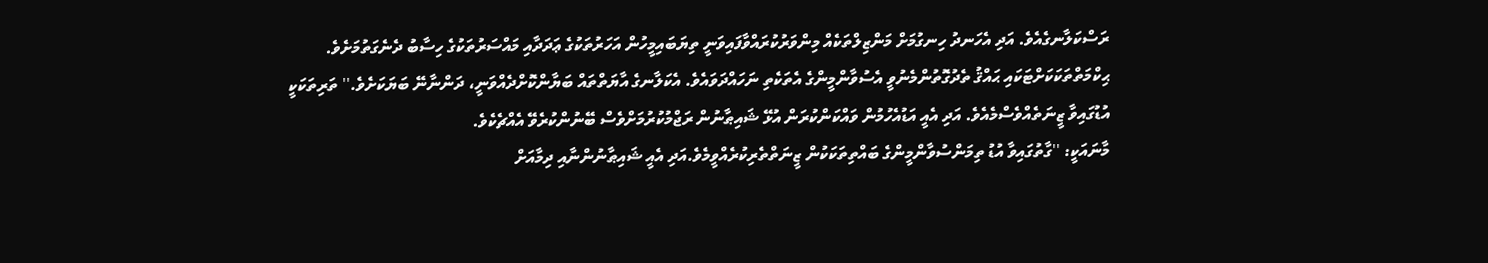ރަސްކަލާނގެއެވެ. އަދި އެހަނދު ހިނގުމަށް މަންޒިލްތަކެއް މިންވަރުކުރައްވާފައިވަނީ ތިޔަބައިމީހުން އަހަރުތަކުގެ ޢަދަދާއި މައްސަރުތަކުގެ ހިސާބު ދެނެގަތުމަށެވެ. ޙިކްމަތްތަކަކަށްޓަކައި ޙައްޤު ތެދުގޮތުންމެނުވީ އެސުވާންމީންގެ އެތަކެތި ނަހައްދަވައެވެ. އެކަލާނގެ އާޔަތްތައް ބަޔާންކޮށްދެއްވަނީ، ދަންނާނޭ ބަޔަކަށެވެ.'' ތަރިތަކަކީ އުޑުގައިވާ ޒީނަތެއްވެސްމެއެވެ. އަދި އެއީ އަޑުއެހުމުން ވައްކަންކުރަން އުޅޭ ޝައިޠާނުން ރަޖްމުކުރުމަށްވެސް ބޭނުންކުރެވޭ އެއްޗެކެވެ.
މާނައަކީ: ''ގާތުގައިވާ އުޑު ތިމަންސުވާންމީންގެ ބައްތިތަކަކުން ޒީނަތްތެރިކުރެއްވީމެވެ.އަދި އެއީ ޝައިޠާނުންނާއި ދިމާއަށް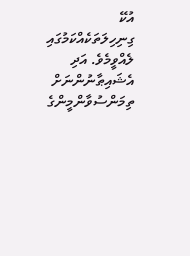އުކޭ ގިނިހިލަތަކެއްކަމުގައި ލެއްވީމެވެ. އަދި އެޝައިޠާނުންނަށް ތިމަންސުވާންމީންގެ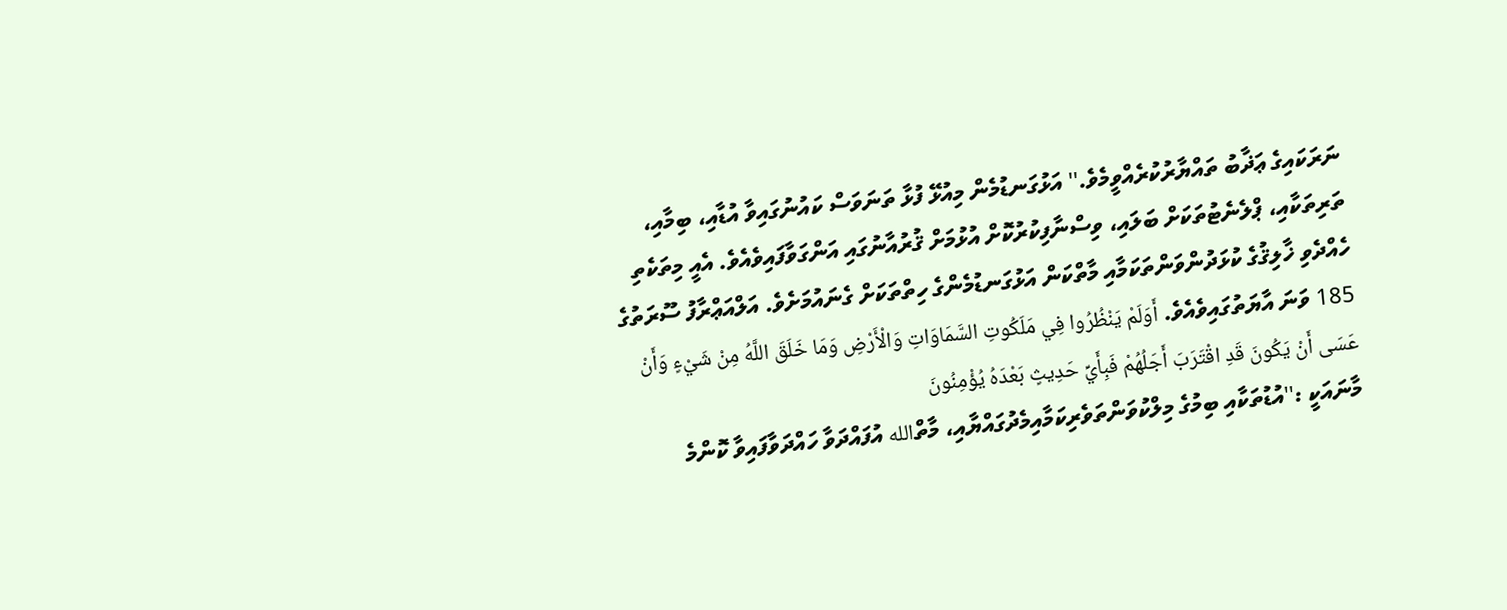ނަރަކައިގެ ޢަޛާބު ތައްޔާރުކުރެއްވީމެވެ.'' އަޅުގަނޑުމެން މިއުޅޭ ފުޅާ ތަނަވަސް ކައުނުގައިވާ އުޑާއި، ބިމާއި، ތަރިތަކާއި، ޕްލެނެޓުތަކަށް ބަލައި، ވިސްނާފިކުރުކޮށް އުޅުމަށް ޤުރުއާނުގައި އަންގަވާފައިވެއެވެ. އެއީ މިތަކެތި ހެއްދެވި ޚާލިޤުގެ ކުޅަދުންވަންތަކަމާއި މާތްކަން އަޅުގަނޑުމެންގެ ހިތްތަކަށް ގެނައުމަށެވެ. އަލްއަޢްރާފު ސޫރަތުގެ 185 ވަނަ އާޔަތުގައިވެއެވެ. أَوَلَمْ يَنْظُرُوا فِي مَلَكُوتِ السَّمَاوَاتِ وَالْأَرْضِ وَمَا خَلَقَ اللَّهُ مِنْ شَيْءٍ وَأَنْ عَسَى أَنْ يَكُونَ قَدِ اقْتَرَبَ أَجَلُهُمْ فَبِأَيِّ حَدِيثٍ بَعْدَهُ يُؤْمِنُونَ
މާނައަކީ :''އުޑުތަކާއި ބިމުގެ މިލްކުވަންތަވެރިކަމާއިމެދުގައްޔާއި، މާތްالله އުފައްދަވާ ހައްދަވާފައިވާ ކޮންމެ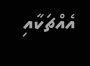އެއްޗަކާއި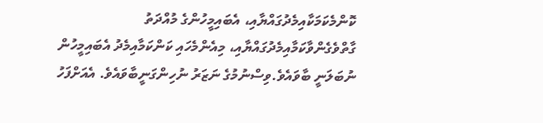ކޮންމެކަމަކާއިމެދުގައްޔާއި، އެބައިމީހުންގެ މުއްދަތު ގާތްވެގެންވާކަމާއިމެދުގައްޔާއި، މިއެންމެހައި ކަންކަމާއިމެދު އެބައިމީހުން ނުބަލަނީ ބާވައެވެ.ވިސްނުމުގެ ނަޒަރު ނުހިންގަނީބާވައެވެ. އެއަށްފަހު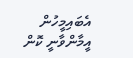އެބައިމީހުން އީމާންވާނީ ކޮން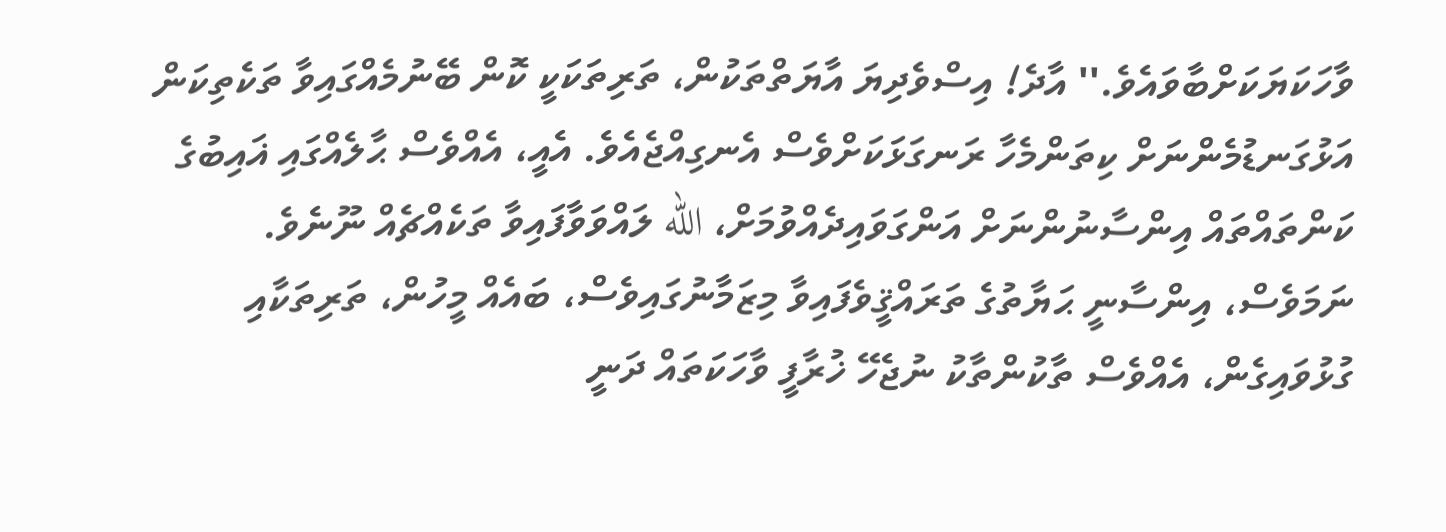ވާހަކަޔަކަށްބާވައެވެ.'' އާދެ! އިސްވެދިޔަ އާޔަތްތަކުން، ތަރިތަކަކީ ކޮން ބޭނުމެއްގައިވާ ތަކެތިކަން އަޅުގަނޑުމެންނަށް ކިތަންމެހާ ރަނގަޅަކަށްވެސް އެނގިއްޖެއެވެ. އެއީ، އެއްވެސް ޙާލެއްގައި ޣައިބުގެ ކަންތައްތައް އިންސާނުންނަށް އަންގަވައިދެއްވުމަށް، الله ލައްވަވާފައިވާ ތަކެއްޗެއް ނޫނެވެ. ނަމަވެސް، އިންސާނީ ޙަޔާތުގެ ތަރައްޤީވެފައިވާ މިޒަމާނުގައިވެސް، ބައެއް މީހުން، ތަރިތަކާއި ގުޅުވައިގެން، އެއްވެސް ތާކުންތާކު ނުޖެހޭ ޚުރާފީ ވާހަކަތައް ދަނީ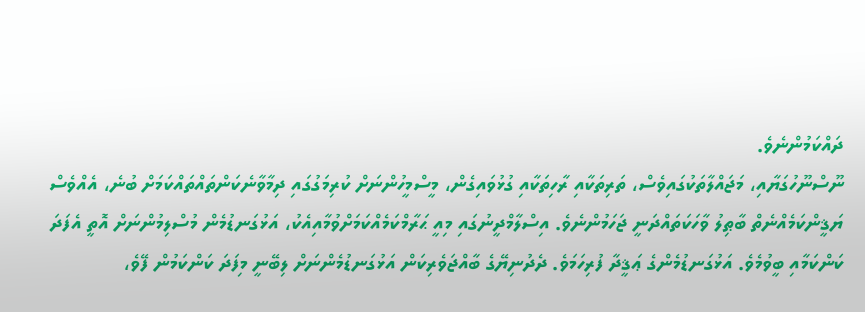ދައްކަމުންނެވެ.
ނޫސްނޫހުގަޔާއި، މަޖައްލާތަކުގައިވެސް، ތަރިތަކާއި ރާހިތަކާއި ގުޅުވައިގެން، މީސްމީހުންނަށް ކުރިމަގުގައި ދިމާވާނެކަންތައްތައްކަމަށް ބުނެ، އެއްވެސް ޔަޤީންކަމެއްނެތް ބާޠިލު ވާހަކަތައްދަނީ ޖަހަމުންނެވެ. އިސްލާމްދީނުގައި މިއީ ޙަރާމްކަމެއްކަމަށްވުމާއިއެކު، އަޅުގަނޑުމެން މުސްލިމުންނަށް އޮތީ އެފަދަ ކަންކަމާއި ބީވުމެވެ. އަޅުގަނޑުމެންގެ ޢަޤީދާ ފުރިހަމަވެ. ދެދުނިޔޭގެ ބާއްޖަވެރިކަން އަޅުގަނޑުމެންނަށް ލިބޭނީ މިފަދަ ކަންކަމުން ފޭވެ،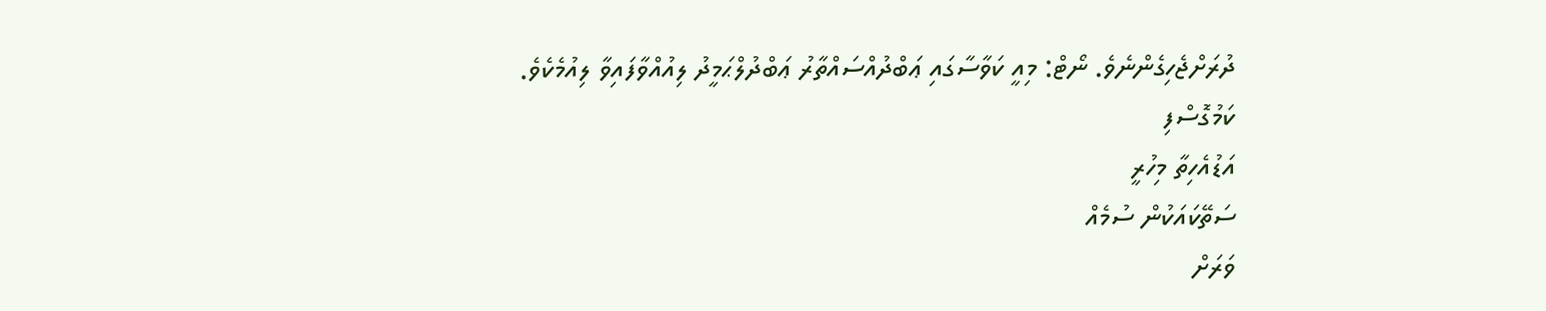ދުރަށްޖެހިގެންނެވެ. ނޯޓް: މިއީ ކަވާސާގައި ޢަބްދުއްސައްތާރު ޢަބްދުލްޙަމީދު ލިއުއްވާފައިވާ ލިއުމެކެވެ.
ކަމުގޮސްފި
އަޑުއެހިތާ މިހުރީ
ސަތޭކައަކުން ސުމެއް
ވަރަށް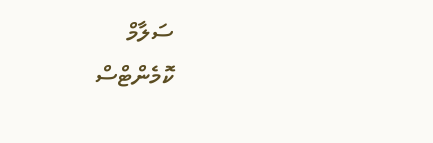ސަލާމް
ކޮމެންޓްސް